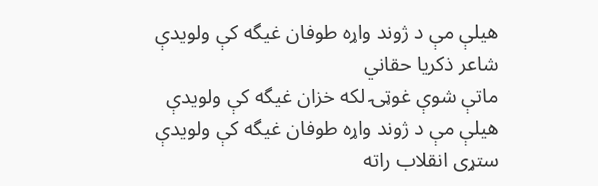هیلې مې د ژوند واړه طوفان غیگه کې ولویدې
شاعر ذکریا حقاني
ماتې شوې غوټۍ لکه خزان غیگه کې ولویدې
هیلې مې د ژوند واړه طوفان غیگه کې ولویدې
ستړی انقلاب راته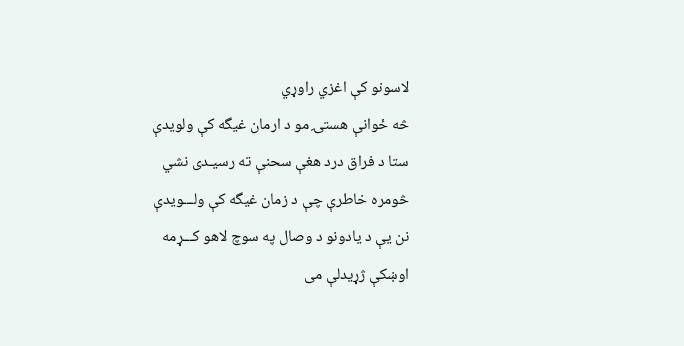لاسونو کې اغزي راوړي
څه ځوانې هستۍ مو د ارمان غیگه کې ولویدې
ستا د فراق درد هغې سحنې ته رسیـدی نشي
څومره خاطرې چې د زمان غیگه کې ولـــویدې
نن یې د یادونو د وصال په سوچ لاهو کـــړمه
اوښکې ژړیدلې می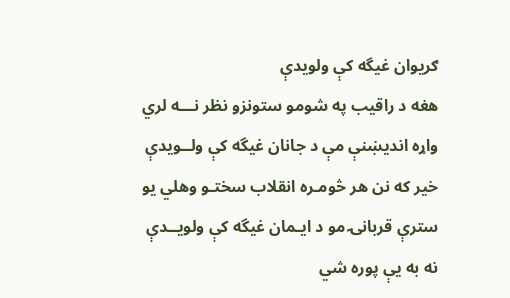ګریوان غیگه کې ولویدې
هغه د راقیب په شومو ستونزو نظر نـــه لري
واړه اندیښنې مې د جانان غیگه کې ولــویدې
خیر که نن هر څومـره انقلاب سختـو وهلي یو
سترې قربانۍ مو د ایـمان غیگه کې ولویــدې
نه به یې پوره شي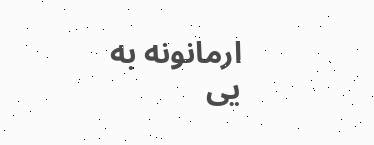ارمانونه به یی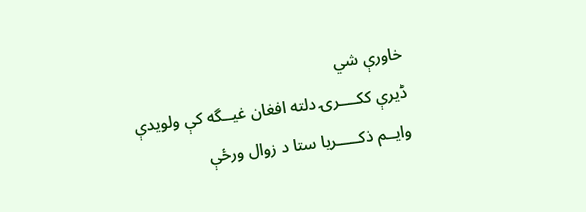خاورې شي
ڈیرې ککــــرۍ دلته افغان غیــگه کې ولویدې
وایــم ذکـــــریا ستا د زوال ورځې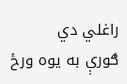راغلي دي
ګورې به یوه ورځ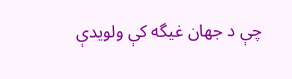چې د جهان غیگه کې ولویدې